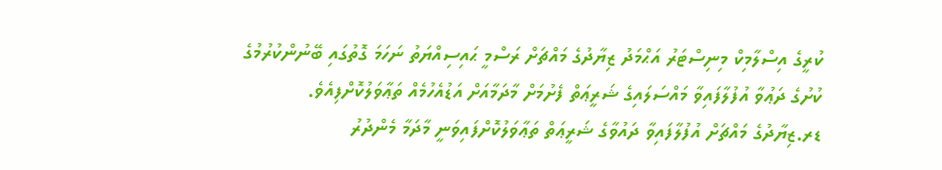ކުރީގެ އިސްލާމިކް މިނިސްޓަރު އަޙްމަދު ޒިޔާދުގެ މައްޗަށް ރަސްމީ ޙައިސިއްޔަތު ނަހަމަ ގޮތުގައި ބޭނުންކުރުމުގެ ކުށުގެ ދަޢުވާ އުފުލާފައިވާ މައްސަލައިގެ ޝަރީޢަތް ފެށުމަށް މާދަމާއަށް އަޑުއެހުމެއް ތަޢާވަލުކޮށްފިއެވެ.
ޑރ.ޒިޔާދުގެ މައްޗަށް އުފުލާފައިވާ ދައުވާގެ ޝަރީޢަތް ތަޢާވަލުކޮށްފައިވަނީ މާދަމާ މެންދުރު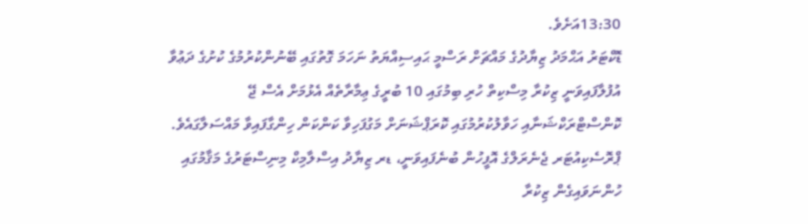13:30އަށެވެ.
ޑޮކްޓަރު އަޙްމަދު ޒިޔާދުގެ މައްޗަށް ރަސްމީ ޙައިސިއްޔަތު ނަހަމަ ގޮތުގައި ބޭނުންކުރުމުގެ ކުށުގެ ދަޢުވާ އުފުލާފައިވަނީ ޒިކުރާ މިސްކިތް ހުރި ބިމުގައި 10 ބުރީގެ ޢިމާރާތެއް އެޅުމަށް އެސް ޖޭ ކޮންސްޓްރަކްޝަނާއި ހަވާލުކުރުމުގައި ކޮރަޕްޝަނަށް މަގުފަހިވާ ކަންކަން ހިންގާފައިވާ މައްސަލާގައެވެ.
ޕްރޮސެކިއުޓަރ ޖެނެރަލްގެ އޮފީހުން ބުނެފައިވަނީ، ޑރ ޒިޔާދު އިސްލާމިކް މިނިސްޓަރުގެ މަޤާމުގައި ހުންނަވައިގެން ޒިކުރާ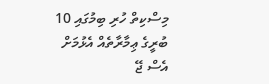މިސްކިތް ހުރި ބިމުގައި 10 ބުރީގެ ޢިމާރާތެއް އެޅުމަށް އެސް ޖޭ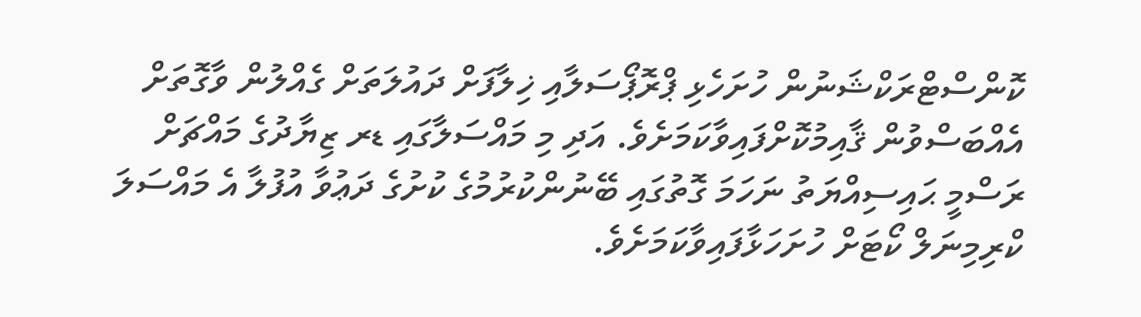ކޮންސްޓްރަކްޝަނުން ހުށަހެޅި ޕްރޮޕޯސަލާއި ޚިލާފަށް ދައުލަތަށް ގެއްލުން ވާގޮތަށް އެއްބަސްވުން ޤާއިމުކޮށްފައިވާކަމަށެވެ. އަދި މި މައްސަލާގައި ޑރ ޒިޔާދުގެ މައްޗަށް ރަސްމީ ޙައިސިއްޔަތު ނަހަމަ ގޮތުގައި ބޭނުންކުރުމުގެ ކުށުގެ ދަޢުވާ އުފުލާ އެ މައްސަލަ ކްރިމިނަލް ކޯޓަށް ހުށަހަޅާފައިވާކަމަށެވެ.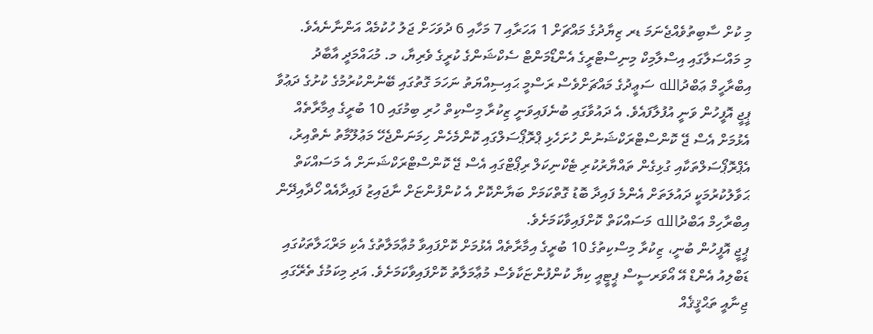މި ކުށް ސާބިތުވެއްޖެނަމަ ޑރ ޒިޔާދުގެ މައްޗަށް 1 އަހަރާއި 7 މަހާއި 6 ދުވަހަށް ޖަލު ހުކުމެއް އަންނާނެއެވެ.
މި މައްސަލާގައި އިސްލާމިކް މިނިސްޓްރީގެ އެންޑޯމަންޓް ސެކްޝަންގެ ކުރީގެ ވެރިޔާ، މ. މުޙައްމަދީ އާބާދު އިބްރާހީމް ޢަބްދުالله ސަޢީދުގެ މައްޗަށްވެސް ރަސްމީ ޙައިސިއްޔަތު ނަހަމަ ގޮތުގައި ބޭނުންކުރުމުގެ ކުށުގެ ދަޢުވާ ޕީޖީ އޮފީހުން ވަނީ އުފުލާފައެވެ. އެ ދައުވާގައި ބުނެފައިވަނީ ޒިކުރާ މިސްކިތް ހުރި ބިމުގައި 10 ބުރީގެ ޢިމާރާތެއް އެޅުމަށް އެސް ޖޭ ކޮންސްޓްރަކްޝަނުން ހުށަހެޅި ޕްރޮޕޯސަލްގައި ކޮންމެހެން ހިމަނަންޖެހޭ މަޢުލޫމާތު ނެތްއިރު، އެޕްރޮޕޯސަލްތަކާއި ގުޅިގެން ތައްޔާރުކުރި ޓެކްނިކަލް ރިޕޯޓްގައި އެސް ޖޭ ކޮންސްޓްރަކްޝަނަށް އެ މަސައްކަތް ޙަވާލުކުރުމަކީ ދައުލަތަށް އެންމެ ފައިދާ ބޮޑު ގޮތްކަމަށް ބަޔާންކޮށް އެ ކުންފުންޏަށް ނާޖައިޒު ފައިދާއެއް ހޯދާއިދޭން އިބްރާހިމް އަބްދުالله މަސައްކަތް ކޮށްފައިވާކަމަށެވެ.
ޕީޖީ އޮފީހުން ބުނީ، ޒިކުރާ މިސްކިތުގެ 10 ބުރީގެ އިމާރާތެއް އެޅުމަށް ކޮށްފައިވާ މުޢާމަލާތުގެ އެކި މަރްޙަލާތަކުގައި ޑަބްލިއު އެންޑް އޭ އޯވަރސީސް ޕީޓީއީ ކިޔާ ކުންފުންޏަކާވެސް މުޢާމަލާތު ކޮށްފައިވާކަމަށެވެ. އަދި މިކަމުގެ ތެރޭގައި ޖިނާއީ ތަޙްޤީޤެއް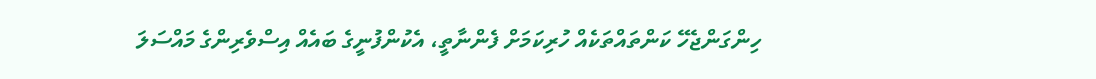ހިންގަންޖެހޭ ކަންތައްތަކެއް ހުރިކަމަށް ފެންނާތީ، އެކުންފުނީގެ ބައެއް އިސްވެރިންގެ މައްސަލަ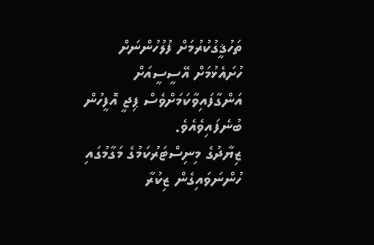ތަހުޤީގުކުރުމަށް ފުލުހުންނަށް ހުށައެޅުމަށް އޭސީސީއަށް އަންގާފައިވާކަމަށްވެސް ޕިޖީ އޮފީހުން ބުނެފައިވެއެވެ.
ޒިޔާދުގެ މިނިސްޓަރުކަމުގެ މަގާމުގައި ހުންނަވައިގެން ޒިކުރާ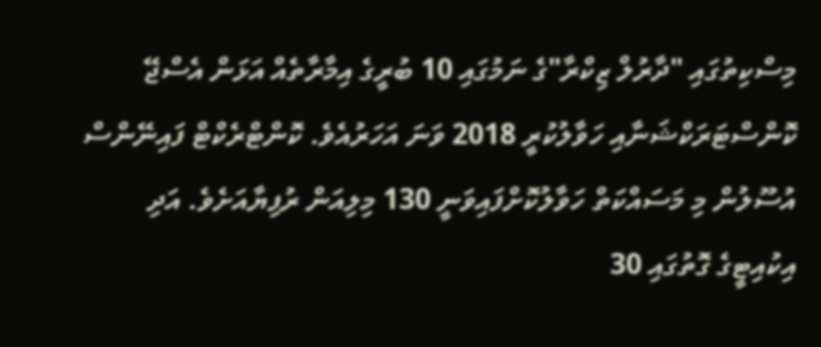މިސްކިތުގައި "ދާރުލް ޒިކްރާ"ގެ ނަމުގައި 10 ބުރީގެ އިމާރާތެއް އަޅަން އެސްޖޭ ކޮންސްޓަރަކްޝަނާއި ހަވާލުކުރީ 2018 ވަނަ އަހަރުއެވެ. ކޮންޓްރެކްޓް ފައިނޭންސް އުސޫލުން މި މަސައްކަތް ހަވާލުކޮށްފައިވަނީ 130 މިލިއަން ރުފިޔާއަށެވެ. އަދި އިކުއިޓީގެ ގޮތުގައި 30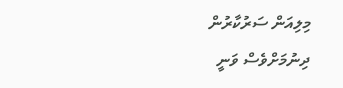މިލިއަން ސަރުކާރުން ދިނުމަށްވެސް ވަނީ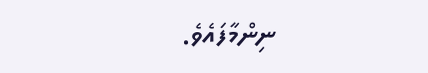ނިންމާފައެވެ.